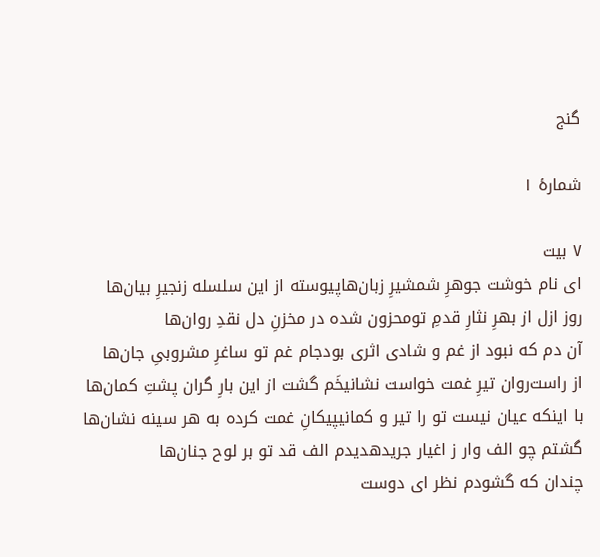گنج

شمارهٔ ۱

۷ بیت
ای نام خوشت جوهرِ شمشیرِ زبان‌هاپیوسته از این سلسله زنجیرِ بیان‌ها
روز ازل از بهرِ نثارِ قدمِ تومحزون شده در مخزنِ دل نقدِ روان‌ها
آن دم که نبود از غم و شادی اثری بودجام غم تو ساغرِ مشروبیِ جان‌ها
از راست‌روان تیرِ غمت خواست نشانیخَم گشت از این بارِ گران پشتِ کمان‌ها
با اینکه عیان نیست تو را تیر و کمانیپیکانِ غمت کرده به هر سینه نشان‌ها
گشتم چو الف وار ز اغیار جریدهدیدم الف قد تو بر لوح جنان‌ها
چندان که گشودم نظر ای دوست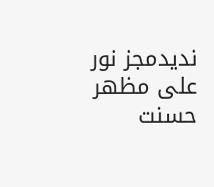ندیدمجز نور علی مظهر حسنت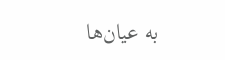به عیان‌ها